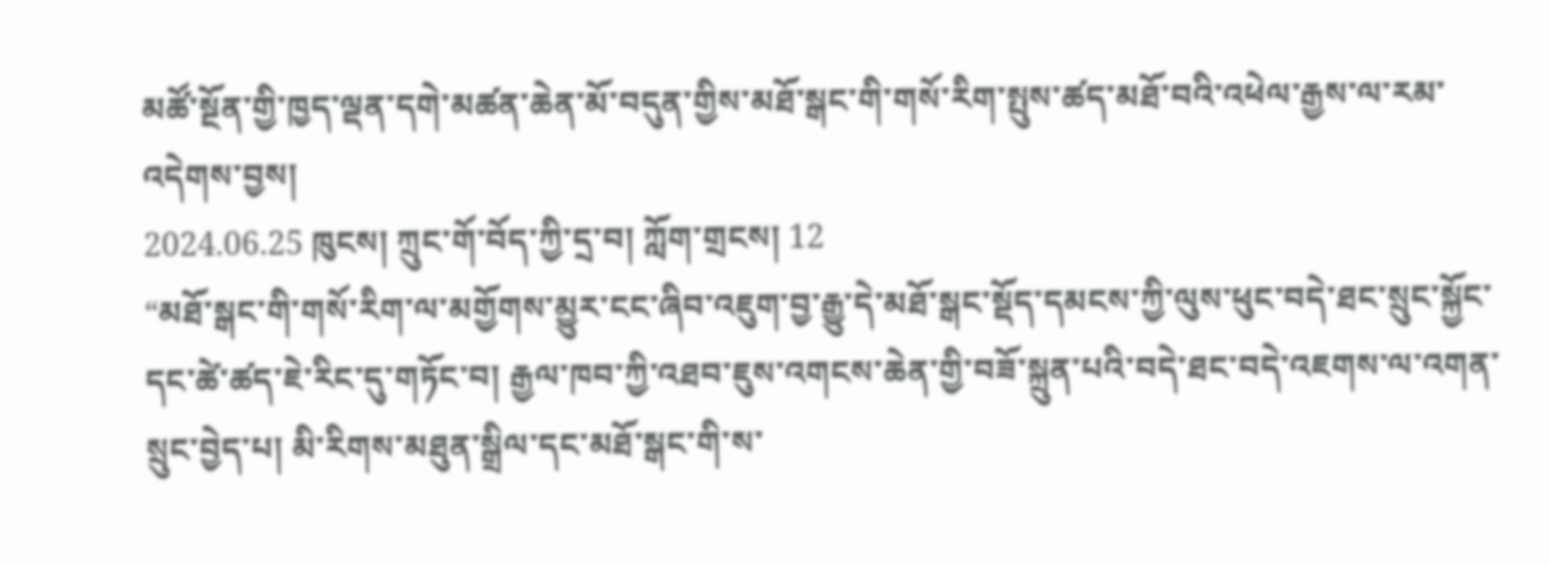མཚོ་སྔོན་གྱི་ཁྱད་ལྡན་དགེ་མཚན་ཆེན་མོ་བདུན་གྱིས་མཐོ་སྒང་གི་གསོ་རིག་སྤུས་ཚད་མཐོ་བའི་འཕེལ་རྒྱས་ལ་རམ་འདེགས་བྱས།
2024.06.25 ཁུངས། ཀྲུང་གོ་བོད་ཀྱི་དྲ་བ། ཀློག་གྲངས། 12
“མཐོ་སྒང་གི་གསོ་རིག་ལ་མགྱོགས་མྱུར་ངང་ཞིབ་འཇུག་བྱ་རྒྱུ་དེ་མཐོ་སྒང་སྡོད་དམངས་ཀྱི་ལུས་ཕུང་བདེ་ཐང་སྲུང་སྐྱོང་དང་ཚེ་ཚད་ཇེ་རིང་དུ་གཏོང་བ། རྒྱལ་ཁབ་ཀྱི་འཐབ་ཇུས་འགངས་ཆེན་གྱི་བཟོ་སྐྲུན་པའི་བདེ་ཐང་བདེ་འཇགས་ལ་འགན་སྲུང་བྱེད་པ། མི་རིགས་མཐུན་སྒྲིལ་དང་མཐོ་སྒང་གི་ས་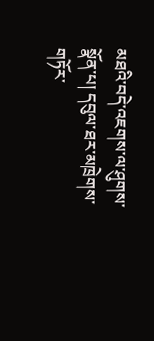མཐའི་བདེ་འཇགས་ལ་ཤུགས་སྣོན་པ། དབུལ་ཐར་མཁྲེགས་གཏོར་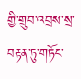གྱི་གྲུབ་འབྲས་སྲ་བརྟན་ཏུ་གཏོང་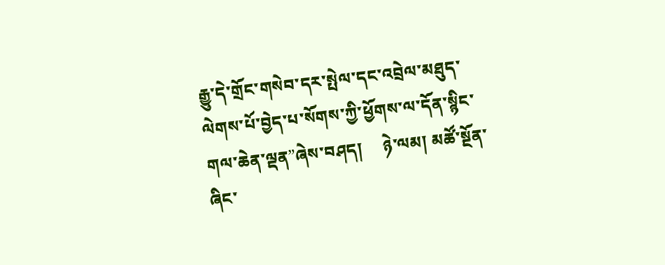རྒྱུ་དེ་གྲོང་གསེབ་དར་སྤེལ་དང་འབྲེལ་མཐུད་ལེགས་པོ་བྱེད་པ་སོགས་ཀྱི་ཕྱོགས་ལ་དོན་སྙིང་གལ་ཆེན་ལྡན”ཞེས་བཤད།     ཉེ་ལམ། མཚོ་སྔོན་ཞིང་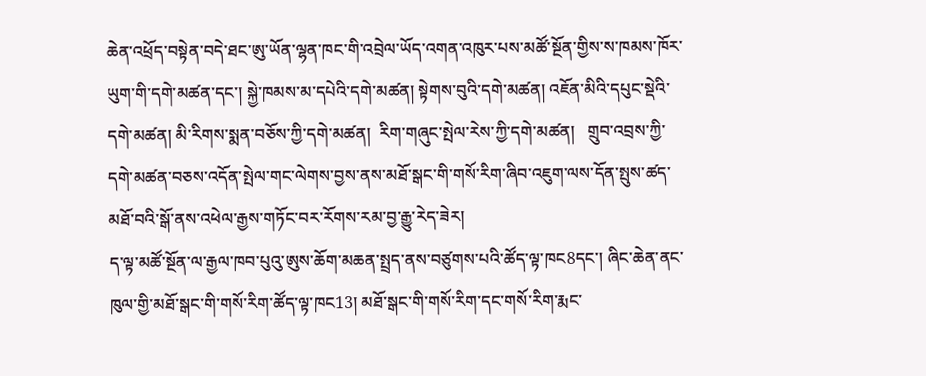ཆེན་འཕྲོད་བསྟེན་བདེ་ཐང་ཨུ་ཡོན་ལྷན་ཁང་གི་འབྲེལ་ཡོད་འགན་འཁུར་པས་མཚོ་སྔོན་གྱིས་ས་ཁམས་ཁོར་ཡུག་གི་དགེ་མཚན་དང་། སྐྱེ་ཁམས་མ་དཔེའི་དགེ་མཚན། སྟེགས་བུའི་དགེ་མཚན། འཇོན་མིའི་དཔུང་སྡེའི་དགེ་མཚན། མི་རིགས་སྨན་བཅོས་ཀྱི་དགེ་མཚན།  རིག་གཞུང་སྤེལ་རེས་ཀྱི་དགེ་མཚན།   གྲུབ་འབྲས་ཀྱི་དགེ་མཚན་བཅས་འདོན་སྤེལ་གང་ལེགས་བྱས་ནས་མཐོ་སྒང་གི་གསོ་རིག་ཞིབ་འཇུག་ལས་དོན་སྤུས་ཚད་མཐོ་བའི་སྒོ་ནས་འཕེལ་རྒྱས་གཏོང་བར་རོགས་རམ་བྱ་རྒྱུ་རེད་ཟེར།
ད་ལྟ་མཚོ་སྔོན་ལ་རྒྱལ་ཁབ་པུའུ་ཨུས་ཆོག་མཆན་སྤྲད་ནས་བཙུགས་པའི་ཚོད་ལྟ་ཁང8དང་། ཞིང་ཆེན་ནང་ཁུལ་གྱི་མཐོ་སྒང་གི་གསོ་རིག་ཚོད་ལྟ་ཁང13། མཐོ་སྒང་གི་གསོ་རིག་དང་གསོ་རིག་རྨང་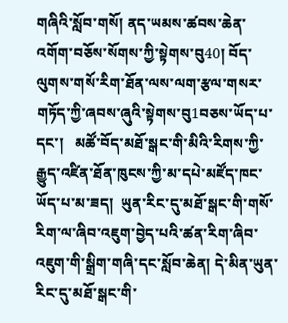གཞིའི་སློབ་གསོ། ནད་ཡམས་ཚབས་ཆེན་འགོག་བཅོས་སོགས་ཀྱི་སྟེགས་བུ40། བོད་ལུགས་གསོ་རིག་ཐོན་ལས་ལག་རྩལ་གསར་གཏོད་ཀྱི་ཞབས་ཞུའི་སྟེགས་བུ1བཅས་ཡོད་པ་དང་།   མཚོ་བོད་མཐོ་སྒང་གི་མིའི་རིགས་ཀྱི་རྒྱུད་འཛིན་ཐོན་ཁུངས་ཀྱི་མ་དཔེ་མཛོད་ཁང་ཡོད་པ་མ་ཟད།  ཡུན་རིང་དུ་མཐོ་སྒང་གི་གསོ་རིག་ལ་ཞིབ་འཇུག་བྱེད་པའི་ཚན་རིག་ཞིབ་འཇུག་གི་སྒྲིག་གཞི་དང་སློབ་ཆེན། དེ་མིན་ཡུན་རིང་དུ་མཐོ་སྒང་གི་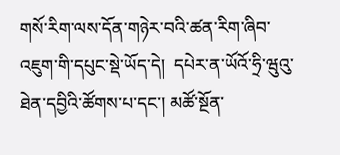གསོ་རིག་ལས་དོན་གཉེར་བའི་ཚན་རིག་ཞིབ་འཇུག་གི་དཔུང་སྡེ་ཡོད་དེ།  དཔེར་ན་ཡོའོ་ཧྲི་ཝུའུ་ཐེན་དབྱིའི་ཚོགས་པ་དང་། མཚོ་སྔོན་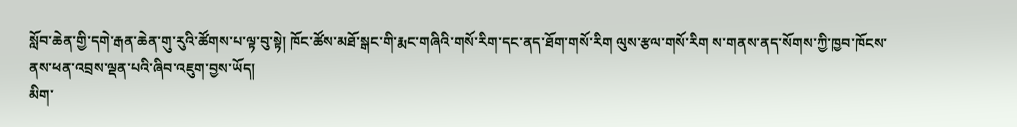སློབ་ཆེན་གྱི་དགེ་རྒན་ཆེན་གུ་རུའི་ཚོགས་པ་ལྟ་བུ་སྟེ། ཁོང་ཚོས་མཐོ་སྒང་གི་རྨང་གཞིའི་གསོ་རིག་དང་ནད་ཐོག་གསོ་རིག ལུས་རྩལ་གསོ་རིག ས་གནས་ནད་སོགས་ཀྱི་ཁྱབ་ཁོངས་ནས་ཕན་འབྲས་ལྡན་པའི་ཞིབ་འཇུག་བྱས་ཡོད།
མིག་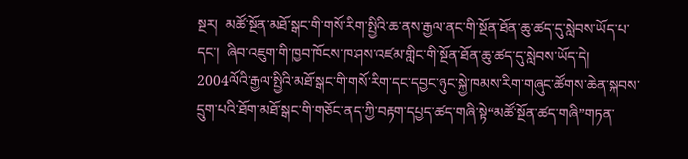སྔར།  མཚོ་སྔོན་མཐོ་སྒང་གི་གསོ་རིག་སྤྱིའི་ཆ་ནས་རྒྱལ་ནང་གི་སྔོན་ཐོན་ཆུ་ཚད་དུ་སླེབས་ཡོད་པ་དང་།  ཞིབ་འཇུག་གི་ཁྱབ་ཁོངས་ཁ་ཤས་འཛམ་གླིང་གི་སྔོན་ཐོན་ཆུ་ཚད་དུ་སླེབས་ཡོད་དེ། 2004ལོའི་རྒྱལ་སྤྱིའི་མཐོ་སྒང་གི་གསོ་རིག་དང་དབྱང་ཉུང་སྐྱེ་ཁམས་རིག་གཞུང་ཚོགས་ཆེན་སྐབས་དྲུག་པའི་ཐོག་མཐོ་སྒང་གི་གཅོང་ནད་ཀྱི་བརྟག་དཔྱད་ཚད་གཞི་སྟེ“མཚོ་སྔོན་ཚད་གཞི”གཏན་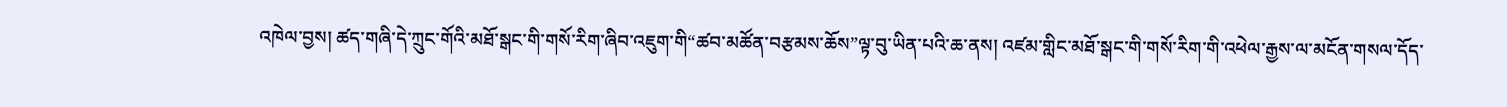འཁེལ་བྱས། ཚད་གཞི་དེ་ཀྲུང་གོའི་མཐོ་སྒང་གི་གསོ་རིག་ཞིབ་འཇུག་གི“ཚབ་མཚོན་བརྩམས་ཆོས”ལྟ་བུ་ཡིན་པའི་ཆ་ནས། འཛམ་གླིང་མཐོ་སྒང་གི་གསོ་རིག་གི་འཕེལ་རྒྱས་ལ་མངོན་གསལ་དོད་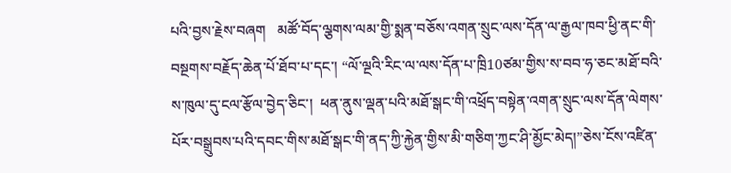པའི་བྱས་རྗེས་བཞག   མཚོ་བོད་ལྕགས་ལམ་གྱི་སྨན་བཅོས་འགན་སྲུང་ལས་དོན་ལ་རྒྱལ་ཁབ་ཕྱི་ནང་གི་བསྔགས་བརྗོད་ཆེན་པོ་ཐོབ་པ་དང་། “ལོ་ལྔའི་རིང་ལ་ལས་དོན་པ་ཁྲི10ཙམ་གྱིས་ས་བབ་ཧ་ཅང་མཐོ་བའི་ས་ཁུལ་དུ་ངལ་རྩོལ་བྱེད་ཅིང་།  ཕན་ནུས་ལྡན་པའི་མཐོ་སྒང་གི་འཕྲོད་བསྟེན་འགན་སྲུང་ལས་དོན་ལེགས་པོར་བསྒྲུབས་པའི་དབང་གིས་མཐོ་སྒང་གི་ནད་ཀྱི་རྐྱེན་གྱིས་མི་གཅིག་ཀྱང་ཤི་མྱོང་མེད།”ཅེས་ངོས་འཛིན་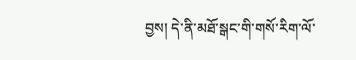བྱས། དེ་ནི་མཐོ་སྒང་གི་གསོ་རིག་ལོ་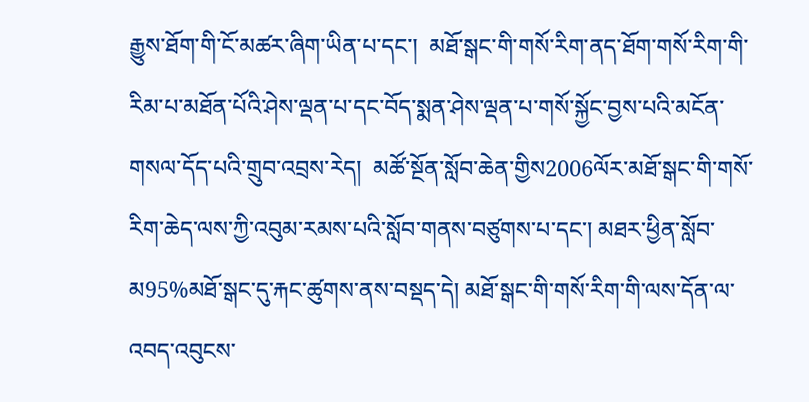རྒྱུས་ཐོག་གི་ངོ་མཚར་ཞིག་ཡིན་པ་དང་།  མཐོ་སྒང་གི་གསོ་རིག་ནད་ཐོག་གསོ་རིག་གི་རིམ་པ་མཐོན་པོའི་ཤེས་ལྡན་པ་དང་བོད་སྨན་ཤེས་ལྡན་པ་གསོ་སྐྱོང་བྱས་པའི་མངོན་གསལ་དོད་པའི་གྲུབ་འབྲས་རེད།  མཚོ་སྔོན་སློབ་ཆེན་གྱིས2006ལོར་མཐོ་སྒང་གི་གསོ་རིག་ཆེད་ལས་ཀྱི་འབུམ་རམས་པའི་སློབ་གནས་བཙུགས་པ་དང་། མཐར་ཕྱིན་སློབ་མ95%མཐོ་སྒང་དུ་རྐང་ཚུགས་ནས་བསྡད་དེ། མཐོ་སྒང་གི་གསོ་རིག་གི་ལས་དོན་ལ་འབད་འབུངས་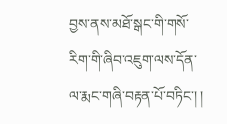བྱས་ནས་མཐོ་སྒང་གི་གསོ་རིག་གི་ཞིབ་འཇུག་ལས་དོན་ལ་རྨང་གཞི་བརྟན་པོ་བཏིང་། །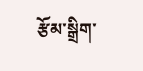རྩོམ་སྒྲིག་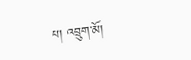པ། འབྲུག་མོ།